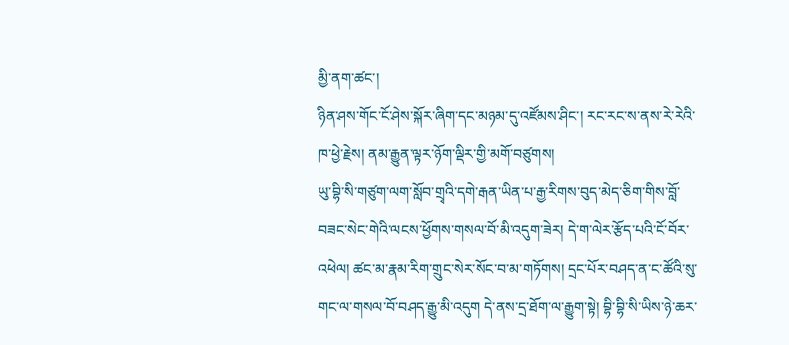མྱི་ནག་ཚང་།
ཉིན་ཤས་གོང་ངོ་ཤེས་སྐོར་ཞིག་དང་མཉམ་དུ་འཛོམས་ཤིང་། རང་རང་ས་ནས་རེ་རེའི་ཁ་ཕྱེ་རྗེས། ནམ་རྒྱུན་ལྟར་ཉོག་ལྡིར་གྱི་མགོ་བཙུགས།
ཡུ་བྷི་སི་གཙུག་ལག་སློབ་གྲྭའི་དགེ་རྒན་ཡིན་པ་རྒྱ་རིགས་བུད་མེད་ཅིག་གིས་བློ་བཟང་སེང་གེའི་ལངས་ཕྱོགས་གསལ་བོ་མི་འདུག་ཟེར། དེ་ག་ལེར་རྩོད་པའི་ངོ་བོར་འཕེལ། ཚང་མ་རྣམ་རིག་གྲུང་སེར་སོང་བ་མ་གཏོགས། དྲང་པོར་བཤད་ན་ང་ཚོའི་སུ་གང་ལ་གསལ་བོ་བཤད་རྒྱུ་མི་འདུག དེ་ནས་དྲ་ཐོག་ལ་རྒྱུག་སྟེ། བྷི་བྷི་སི་ཡིས་ཉེ་ཆར་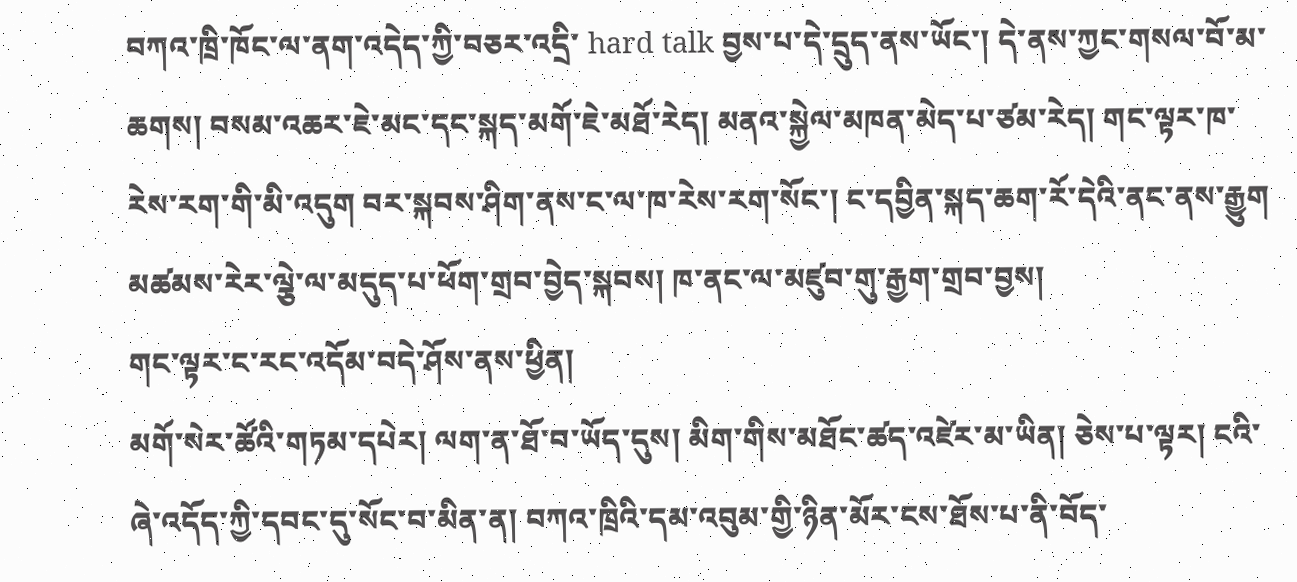བཀའ་ཁྲི་ཁོང་ལ་ནག་འདེད་ཀྱི་བཅར་འདྲི་ hard talk བྱས་པ་དེ་དྲུད་ནས་ཡོང་། དེ་ནས་ཀྱང་གསལ་བོ་མ་ཆགས། བསམ་འཆར་ཇེ་མང་དང་སྐད་མགོ་ཇེ་མཐོ་རེད། མནའ་སྐྱེལ་མཁན་མེད་པ་ཙམ་རེད། གང་ལྟར་ཁ་རེས་རག་གི་མི་འདུག བར་སྐབས་ཤིག་ནས་ང་ལ་ཁ་རེས་རག་སོང་། ང་དབྱིན་སྐད་ཆག་རོ་དེའི་ནང་ནས་རྒྱུག མཚམས་རེར་ལྕེ་ལ་མདུད་པ་ཕོག་གྲབ་བྱེད་སྐབས། ཁ་ནང་ལ་མཛུབ་གུ་རྒྱག་གྲབ་བྱས།
གང་ལྟར་ང་རང་འདོམ་བདེ་ཤོས་ནས་ཕྱིན།
མགོ་སེར་ཚོའི་གཏམ་དཔེར། ལག་ན་ཐོ་བ་ཡོད་དུས། མིག་གིས་མཐོང་ཚད་འཛེར་མ་ཡིན། ཅེས་པ་ལྟར། ངའི་ཞེ་འདོད་ཀྱི་དབང་དུ་སོང་བ་མིན་ན། བཀའ་ཁྲིའི་དམ་འབུམ་གྱི་ཉིན་མོར་ངས་ཐོས་པ་ནི་བོད་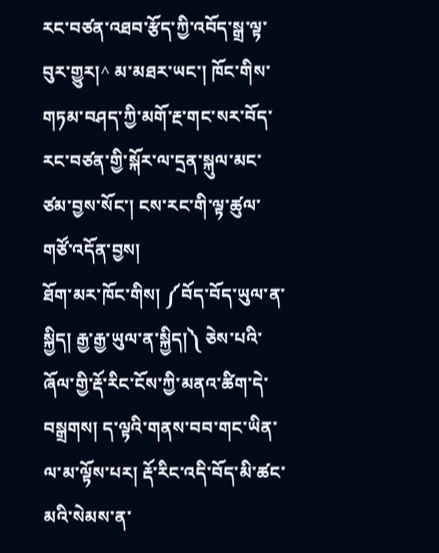རང་བཙན་འཐབ་རྩོད་ཀྱི་འབོད་སྒྲ་ལྟ་བུར་གྱུར།^ མ་མཐར་ཡང་། ཁོང་གིས་གཏམ་བཤད་ཀྱི་མགོ་རྔ་གང་སར་བོད་རང་བཙན་གྱི་སྐོར་ལ་དྲན་སྐུལ་མང་ཙམ་བྱས་སོང་། ངས་རང་གི་ལྟ་ཚུལ་གཙོ་འདོན་བྱས།
ཐོག་མར་ཁོང་གིས། ༼བོད་བོད་ཡུལ་ན་སྐྱིད། རྒྱ་རྒྱ་ཡུལ་ན་སྐྱིད།༽ ཅེས་པའི་ཞོལ་གྱི་རྡོ་རིང་ངོས་ཀྱི་མནའ་ཚིག་དེ་བསྒྲགས། ད་ལྟའི་གནས་བབ་གང་ཡིན་ལ་མ་ལྟོས་པར། རྡོ་རིང་འདི་བོད་མི་ཚང་མའི་སེམས་ན་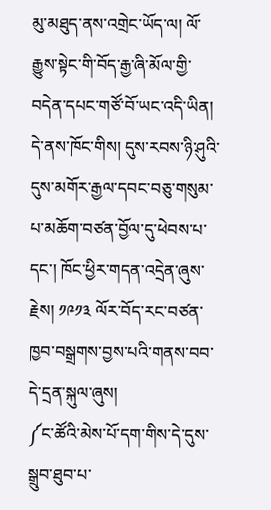མུ་མཐུད་ནས་འགྲེང་ཡོད་ལ། ལོ་རྒྱུས་སྟེང་གི་བོད་རྒྱ་ཞི་མོལ་གྱི་བདེན་དཔང་གཙོ་བོ་ཡང་འདི་ཡིན།
དེ་ནས་ཁོང་གིས། དུས་རབས་ཉི་ཤུའི་དུས་མགོར་རྒྱལ་དབང་བཅུ་གསུམ་པ་མཆོག་བཙན་བྱོལ་དུ་ཕེབས་པ་དང་། ཁོང་ཕྱིར་གདན་འདྲེན་ཞུས་རྗེས། ༡༩༡༣ ལོར་བོད་རང་བཙན་ཁྱབ་བསྒྲགས་བྱས་པའི་གནས་བབ་དེ་དྲན་སྐུལ་ཞུས།
༼ང་ཚོའི་མེས་པོ་དག་གིས་དེ་དུས་སྒྲུབ་ཐུབ་པ་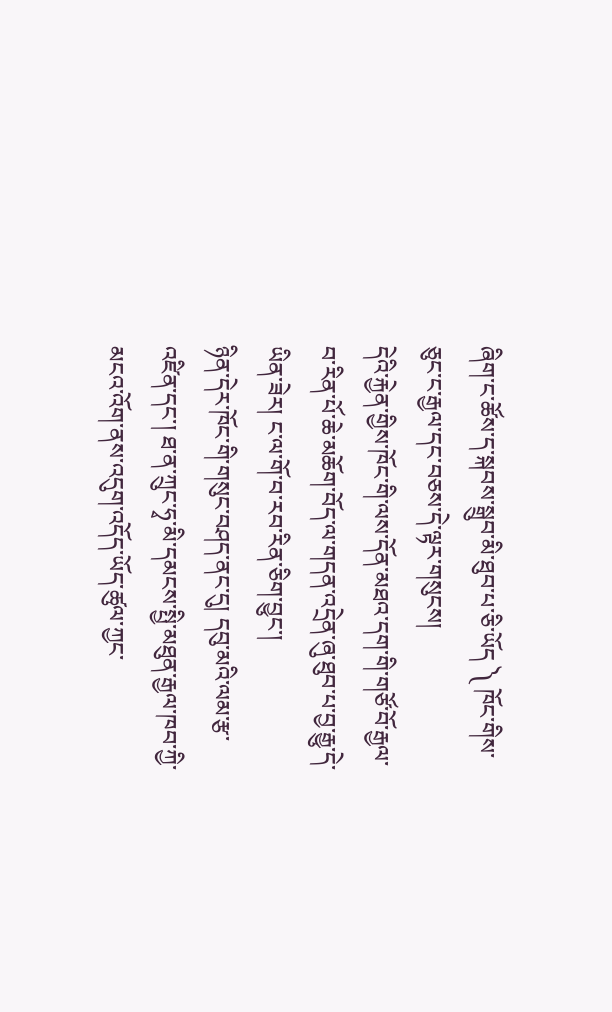ཞིག་ང་ཚོས་ད་སྐབས་སྒྲུབ་མི་ཐུབ་པ་ཅི་ཡོད ༽ ཁོང་གིས་ཅུང་ང་རྒྱལ་དང་བཅས་དེ་ལྟར་གསུངས།
དེའི་རྐྱེན་གྱིས་ཁོང་གི་ལས་དོན་མཐའ་དག་གི་གཙོ་བོ་རྒྱལ་བ་རིན་པོ་ཆེ་མཆོག་བོད་ལ་གདན་འདྲེན་ཞུ་ཐུབ་པ་བྱ་རྒྱུ་དེ་ཡིན་ཟེར། ང་ལ་གོ་བ་རབ་རིན་ཅིག་བྱུང་།
ཉིན་དེར་ཁོང་གི་གསུང་བཤད་ནང་དུ། དབུ་མའི་ལམ་རྩ་འཛིན་དང་། ཐ་ན་ཀྲུང་ཧྭ་མི་དམངས་སྤྱི་མཐུན་རྒྱལ་ཁབ་ཀྱི་མངའ་འོག་ནས་འདུག་འདོད་ཡོད་ཚུལ་ཀྱང་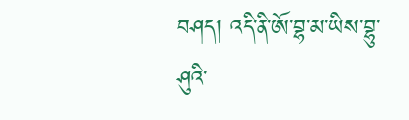བཤད། འདི་ནི་ཨོ་བྷ་མ་ཡིས་བྷུ་ཤུའི་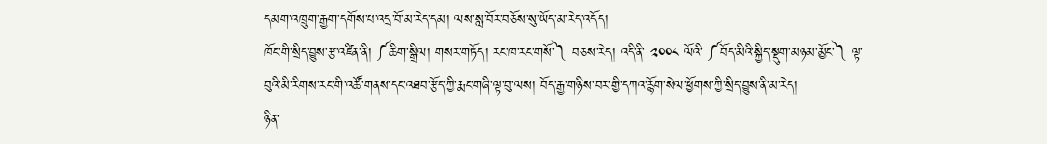དམག་འཁྲུག་རྒྱག་དགོས་པ་འདྲ་བོ་མ་རེད་དམ། ལས་སླ་བོར་བཅོས་སུ་ཡོད་མ་རེད་འདོད།
ཁོང་གི་སྲིད་བྱུས་རྩ་འཛིན་ནི། ༼ཆིག་སྒྲིལ། གསར་གཏོད། རང་ཁ་རང་གསོ་༽ བཅས་རེད། འདི་ནི་ ༢༠༠༨ ལོའི་ ༼བོད་མིའི་སྐྱིད་སྡུག་མཉམ་མྱོང་༽ ལྟ་བུའི་མི་རིགས་རང་གི་འཚོ་གནས་དང་འཐབ་རྩོད་ཀྱི་རྨང་གཞི་ལྟ་བུ་ལས། བོད་རྒྱ་གཉིས་བར་གྱི་དཀའ་རྙོག་སེལ་ཕྱོགས་ཀྱི་སྲིད་བྱུས་ནི་མ་རེད།
ཉིན་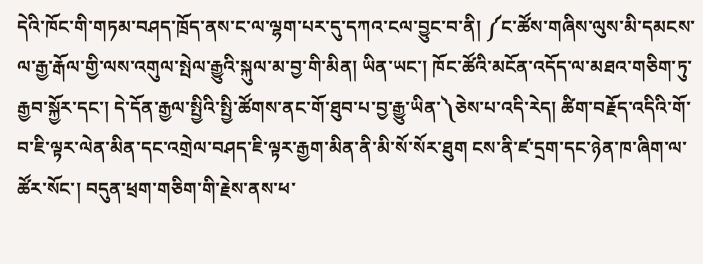དེའི་ཁོང་གི་གཏམ་བཤད་ཁྲོད་ནས་ང་ལ་ལྷག་པར་དུ་དཀའ་ངལ་བྱུང་བ་ནི། ༼ང་ཚོས་གཞིས་ལུས་མི་དམངས་ལ་རྒྱ་རྒོལ་གྱི་ལས་འགུལ་སྤེལ་རྒྱུའི་སྐུལ་མ་བྱ་གི་མིན། ཡིན་ཡང་། ཁོང་ཚོའི་མངོན་འདོད་ལ་མཐའ་གཅིག་ཏུ་རྒྱབ་སྐྱོར་དང་། དེ་དོན་རྒྱལ་སྤྱིའི་སྤྱི་ཚོགས་ནང་གོ་ཐུབ་པ་བྱ་རྒྱུ་ཡིན་༽ཅེས་པ་འདི་རེད། ཚིག་བརྗོད་འདིའི་གོ་བ་ཇི་ལྟར་ལེན་མིན་དང་འགྲེལ་བཤད་ཇི་ལྟར་རྒྱག་མིན་ནི་མི་སོ་སོར་ཐུག ངས་ནི་ཛ་དྲག་དང་ཉེན་ཁ་ཞིག་ལ་ཚོར་སོང་། བདུན་ཕྲག་གཅིག་གི་རྗེས་ནས་ཕ་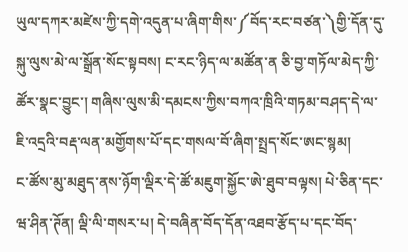ཡུལ་དཀར་མཛེས་ཀྱི་དགེ་འདུན་པ་ཞིག་གིས་༼བོད་རང་བཙན་༽གྱི་དོན་དུ་སྐུ་ལུས་མེ་ལ་སྒྲོན་སོང་སྟབས། ང་རང་ཉིད་ལ་མཚོན་ན ཅི་བྱ་གཏོལ་མེད་ཀྱི་ཚོར་སྣང་བྱུང་། གཞིས་ལུས་མི་དམངས་ཀྱིས་བཀའ་ཁྲིའི་གཏམ་བཤད་དེ་ལ་ཇི་འདྲའི་བརྡ་ལན་མགྱོགས་པོ་དང་གསལ་བོ་ཞིག་སྤྲད་སོང་ཨང་སྙམ།
ང་ཚོས་མུ་མཐུད་ནས་ཉོག་ལྡིར་དེ་ཚོ་མཇུག་སྐྱོང་ཨེ་ཐུབ་བལྟས། པེ་ཅིན་དང་ཝ་ཤིན་ཊོན། ལྡི་ལི་གསར་པ། དེ་བཞིན་བོད་དོན་འཐབ་རྩོད་པ་དང་བོད་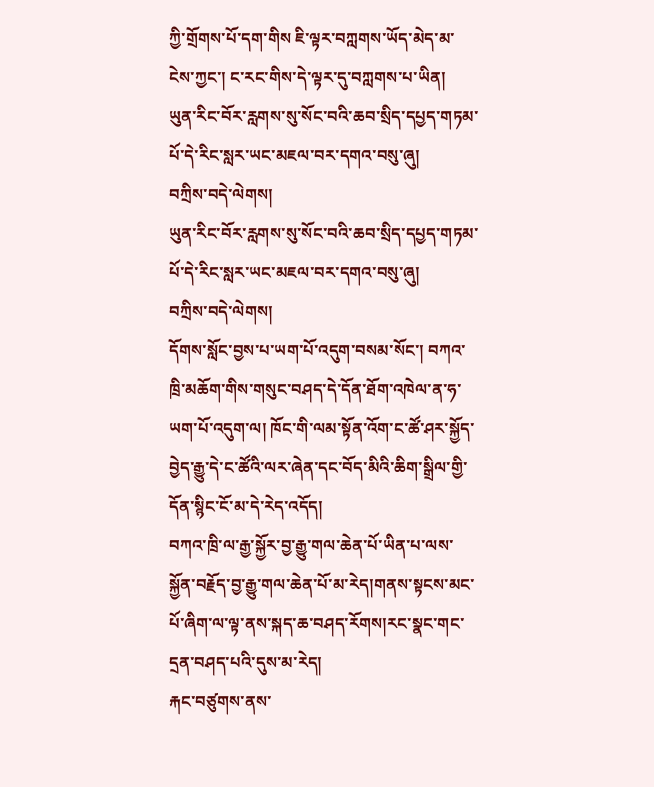ཀྱི་གྲོགས་པོ་དག་གིས ཇི་ལྟར་བཀླགས་ཡོད་མེད་མ་ངེས་ཀྱང་། ང་རང་གིས་དེ་ལྟར་དུ་བཀླགས་པ་ཡིན།
ཡུན་རིང་བོར་རླགས་སུ་སོང་བའི་ཆབ་སྲིད་དཔྱད་གཏམ་པོ་དེ་རིང་སླར་ཡང་མཇལ་བར་དགའ་བསུ་ཞུ།
བཀྲིས་བདེ་ལེགས།
ཡུན་རིང་བོར་རླགས་སུ་སོང་བའི་ཆབ་སྲིད་དཔྱད་གཏམ་པོ་དེ་རིང་སླར་ཡང་མཇལ་བར་དགའ་བསུ་ཞུ།
བཀྲིས་བདེ་ལེགས།
དོགས་སློང་བྱས་པ་ཡག་པོ་འདུག་བསམ་སོང་། བཀའ་ཁྲི་མཆོག་གིས་གསུང་བཤད་དེ་དོན་ཐོག་འཁེལ་ན་ཧ་ཡག་པོ་འདུག་ལ། ཁོང་གི་ལམ་སྟོན་འོག་ང་ཚོ་ཤར་སྐྱོད་བྱེད་རྒྱུ་དེ་ང་ཚོའི་ལར་ཞེན་དང་བོད་མིའི་ཆིག་སྒྲིལ་གྱི་དོན་སྙིང་ངོ་མ་དེ་རེད་འདོད།
བཀའ་ཁྲི་ལ་རྒྱ་སྐྱོར་བྱ་རྒྱུ་གལ་ཆེན་པོ་ཡིན་པ་ལས་སྐྱོན་བརྗོད་བྱ་རྒྱུ་གལ་ཆེན་པོ་མ་རེད།གནས་སྟངས་མང་པོ་ཞིག་ལ་ལྟ་ནས་སྐད་ཆ་བཤད་རོགས།རང་སྣང་གང་དྲན་བཤད་པའི་དུས་མ་རེད།
རྐང་བཙུགས་ནས་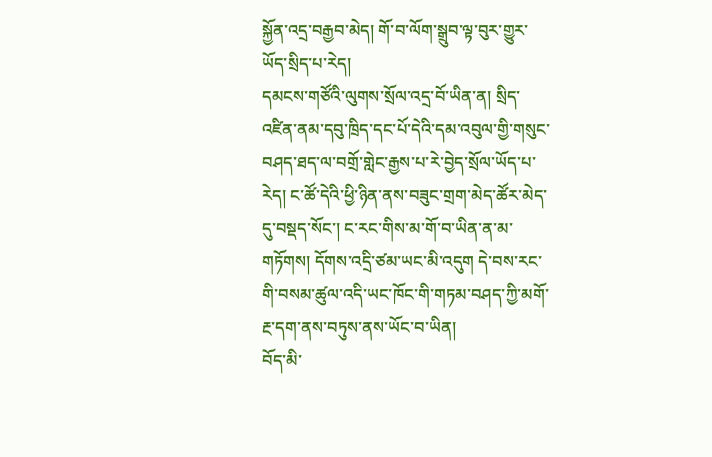སྐྱོན་འདྲ་བརྒྱབ་མེད། གོ་བ་ལོག་སྒྲུབ་ལྟ་བུར་གྱུར་ཡོད་སྲིད་པ་རེད།
དམངས་གཙོའི་ལུགས་སྲོལ་འདྲ་བོ་ཡིན་ན། སྲིད་འཛིན་ནམ་དབུ་ཁྲིད་དང་པོ་དེའི་དམ་འབུལ་གྱི་གསུང་བཤད་ཐད་ལ་བགྲོ་གླེང་རྒྱས་པ་རེ་བྱེད་སྲོལ་ཡོད་པ་རེད། ང་ཚོ་དེའི་ཕྱི་ཉིན་ནས་བཟུང་གྲག་མེད་ཚོར་མེད་དུ་བསྡད་སོང་། ང་རང་གིས་མ་གོ་བ་ཡིན་ན་མ་གཏོགས། དོགས་འདྲི་ཙམ་ཡང་མི་འདུག དེ་བས་རང་གི་བསམ་ཚུལ་འདི་ཡང་ཁོང་གི་གཏམ་བཤད་ཀྱི་མགོ་རྔ་དག་ནས་བཏུས་ནས་ཡོང་བ་ཡིན།
བོད་མི་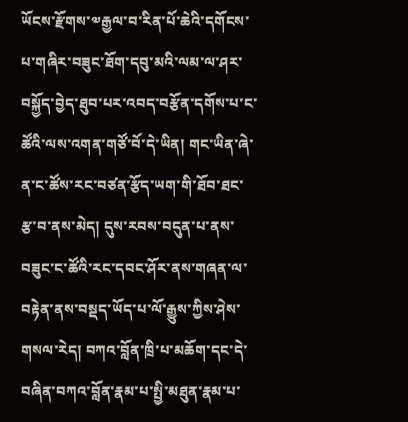ཡོངས་རྫོགས་༧རྒྱལ་བ་རིན་པོ་ཆེའི་དགོངས་པ་གཞིར་བཟུང་ཐོག་དབུ་མའི་ལམ་ལ་ཤར་བསྐྱོད་བྱེད་ཐུབ་པར་འབད་བརྩོན་དགོས་པ་ང་ཚོའི་ལས་འགན་གཙོ་བོ་དེ་ཡིན། གང་ཡིན་ཞེ་ན་ང་ཚོས་རང་བཙན་རྩོད་ཡག་གི་ཐོབ་ཐང་རྩ་བ་ནས་མེད། དུས་རབས་བདུན་པ་ནས་བཟུང་ང་ཚོའི་རང་དབང་ཤོར་ནས་གཞན་ལ་བརྟེན་ནས་བསྡད་ཡོད་པ་ལོ་རྒྱུས་ཀྱིས་ཤེས་གསལ་རེད། བཀའ་བློན་ཁྲི་པ་མཆོག་དང་དེ་བཞིན་བཀའ་བློན་རྣམ་པ་སྤྱི་མཐུན་རྣམ་པ་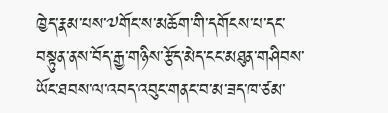ཁྱེད་རྣམ་པས་༧གོང་ས་མཆོག་གི་དགོངས་པ་དང་བསྟུན་ནས་བོད་རྒྱ་གཉིས་རྩོད་མེད་ངང་མཐུན་གཤིབས་ཡོང་ཐབས་ལ་འབད་འབུང་གནང་བ་མ་ཟད་ཁ་ཙམ་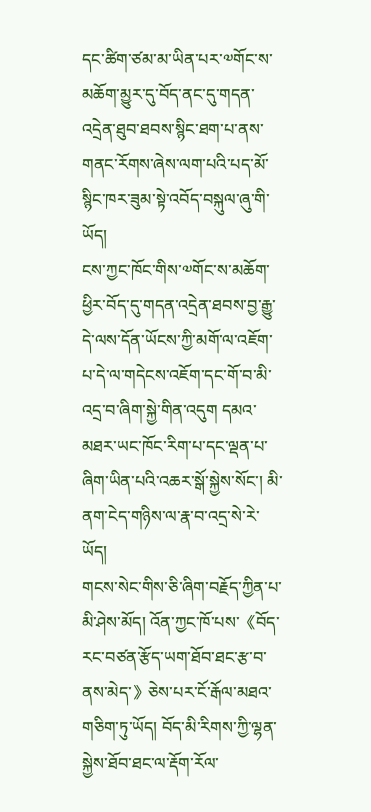དང་ཚིག་ཙམ་མ་ཡིན་པར་༧གོང་ས་མཆོག་མྱུར་དུ་བོད་ནང་དུ་གདན་འདྲེན་ཐུབ་ཐབས་སྙིང་ཐག་པ་ནས་གནང་རོགས་ཞེས་ལག་པའི་པད་མོ་སྙིང་ཁར་ཟུམ་སྟེ་འབོད་བསྐུལ་ཞུ་གི་ཡོད།
ངས་ཀྱང་ཁོང་གིས་༧གོང་ས་མཆོག་ཕྱིར་བོད་དུ་གདན་འདྲེན་ཐབས་བྱ་རྒྱུ་དེ་ལས་དོན་ཡོངས་ཀྱི་མགོ་ལ་འཇོག་པ་དེ་ལ་གདེངས་འཇོག་དང་གོ་བ་མི་འདྲ་བ་ཞིག་སྐྱེ་གིན་འདུག དམའ་མཐར་ཡང་ཁོང་རིག་པ་དང་ལྡན་པ་ཞིག་ཡིན་པའི་འཆར་སྒོ་སྐྱེས་སོང་། མི་ནག་ངེད་གཉིས་ལ་རྣ་བ་འདྲ་སེ་རེ་ཡོད།
གངས་སེང་གིས་ཅི་ཞིག་བརྗོད་ཀྱིན་པ་མི་ཤེས་མོད། འོན་ཀྱང་ཁོ་པས་《བོད་རང་བཙན་རྩོད་ཡག་ཐོབ་ཐང་རྩ་བ་ནས་མེད་》ཅེས་པར་ངོ་རྒོལ་མཐའ་གཅིག་ཏུ་ཡོད། བོད་མི་རིགས་ཀྱི་ལྷན་སྐྱེས་ཐོབ་ཐང་ལ་རྡོག་རོལ་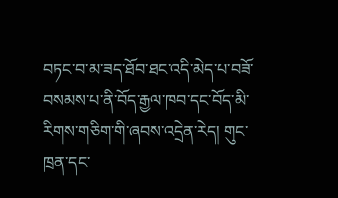བཏང་བ་མ་ཟད་ཐོབ་ཐང་འདི་མེད་པ་བཟོ་བསམས་པ་ནི་བོད་རྒྱལ་ཁབ་དང་བོད་མི་རིགས་གཅིག་གི་ཞབས་འདྲེན་རེད། གུང་ཁྲན་དང་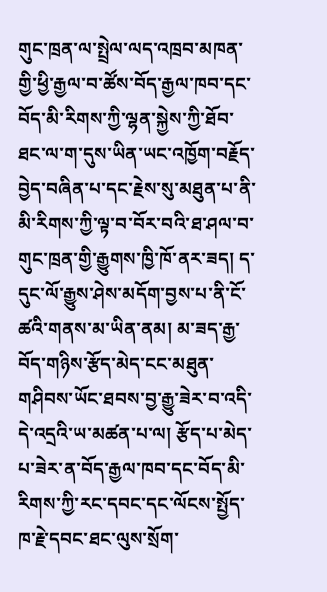གུང་ཁྲན་ལ་སྤྲེལ་ལད་འཁྲབ་མཁན་གྱི་ཕྱི་རྒྱལ་བ་ཚོས་བོད་རྒྱལ་ཁབ་དང་བོད་མི་རིགས་ཀྱི་ལྷན་སྐྱེས་ཀྱི་ཐོབ་ཐང་ལ་ག་དུས་ཡིན་ཡང་འཁྱོག་བརྗོད་བྱེད་བཞིན་པ་དང་རྗེས་སུ་མཐུན་པ་ནི་མི་རིགས་ཀྱི་ལྟ་བ་བོར་བའི་ཐ་ཤལ་བ་གུང་ཁྲན་གྱི་རྒྱུགས་ཁྱི་ཁོ་ནར་ཟད། ད་དུང་ལོ་རྒྱུས་ཤེས་མདོག་བྱས་པ་ནི་ངོ་ཚའི་གནས་མ་ཡིན་ནམ། མ་ཟད་རྒྱ་བོད་གཉིས་རྩོད་མེད་ངང་མཐུན་གཤིབས་ཡོང་ཐབས་བྱ་རྒྱུ་ཟེར་བ་འདི་དེ་འདྲའི་ཡ་མཚན་པ་ལ། རྩོད་པ་མེད་པ་ཟེར་ན་བོད་རྒྱལ་ཁབ་དང་བོད་མི་རིགས་ཀྱི་རང་དབང་དང་ལོངས་སྤྱོད་ཁ་རྗེ་དབང་ཐང་ལུས་སྲོག་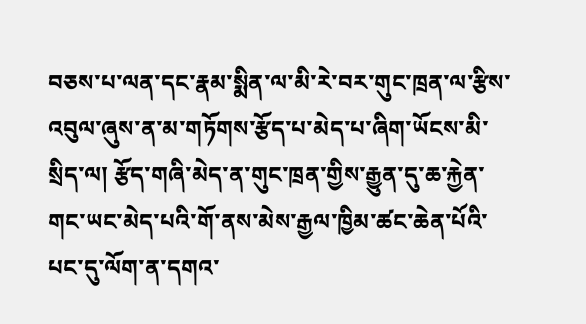བཅས་པ་ལན་དང་རྣམ་སྨིན་ལ་མི་རེ་བར་གུང་ཁྲན་ལ་རྩིས་འབུལ་ཞུས་ན་མ་གཏོགས་རྩོད་པ་མེད་པ་ཞིག་ཡོངས་མི་སྲིད་ལ། རྩོད་གཞི་མེད་ན་གུང་ཁྲན་གྱིས་རྒྱུན་དུ་ཆ་རྐྱེན་གང་ཡང་མེད་པའི་གོ་ནས་མེས་རྒྱལ་ཁྱིམ་ཚང་ཆེན་པོའི་པང་དུ་ལོག་ན་དགའ་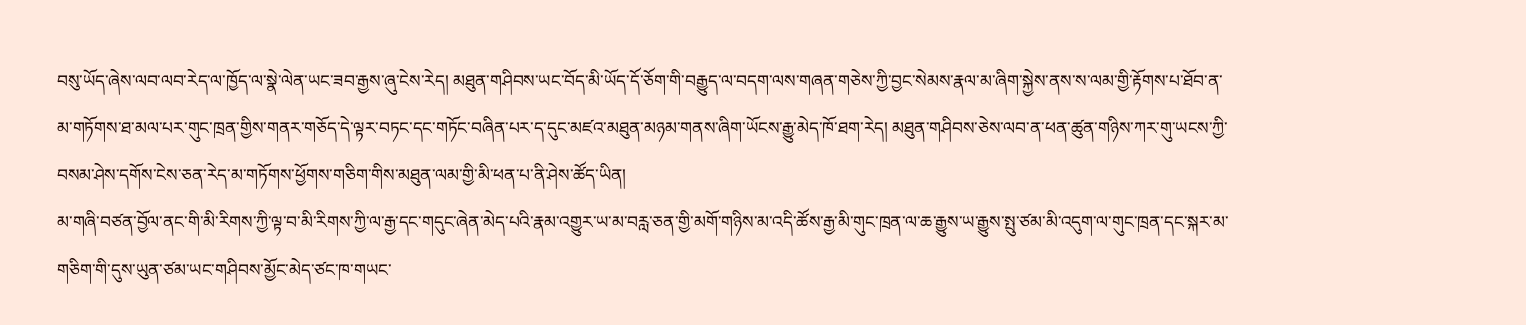བསུ་ཡོད་ཞེས་ལབ་ལབ་རེད་ལ་ཁྱོད་ལ་སྣེ་ལེན་ཡང་ཟབ་རྒྱས་ཞུ་ངེས་རེད། མཐུན་གཤིབས་ཡང་བོད་མི་ཡོད་དོ་ཅོག་གི་བརྒྱུད་ལ་བདག་ལས་གཞན་གཅེས་ཀྱི་བྱང་སེམས་རྣལ་མ་ཞིག་སྐྱེས་ནས་ས་ལམ་གྱི་རྟོགས་པ་ཐོབ་ན་མ་གཏོགས་ཐ་མལ་པར་གུང་ཁྲན་གྱིས་གནར་གཅོད་དེ་ལྟར་བཏང་དང་གཏོང་བཞིན་པར་ད་དུང་མཛའ་མཐུན་མཉམ་གནས་ཞིག་ཡོངས་རྒྱུ་མེད་ཁོ་ཐག་རེད། མཐུན་གཤིབས་ཅེས་ལབ་ན་ཕན་ཚུན་གཉིས་ཀར་གུ་ཡངས་ཀྱི་བསམ་ཤེས་དགོས་ངེས་ཅན་རེད་མ་གཏོགས་ཕྱོགས་གཅིག་གིས་མཐུན་ལམ་གྱི་མི་ཕན་པ་ནི་ཤེས་ཚོད་ཡིན།
མ་གཞི་བཙན་བྱོལ་ནང་གི་མི་རིགས་ཀྱི་ལྟ་བ་མི་རིགས་ཀྱི་ལ་རྒྱ་དང་གདུང་ཞེན་མེད་པའི་རྣམ་འགྱུར་ཡ་མ་བརླ་ཅན་གྱི་མགོ་གཉིས་མ་འདི་ཚོས་རྒྱ་མི་གུང་ཁྲན་ལ་ཆ་རྒྱུས་ཡ་རྒྱུས་སྤུ་ཙམ་མི་འདུག་ལ་གུང་ཁྲན་དང་སྐར་མ་གཅིག་གི་དུས་ཡུན་ཙམ་ཡང་གཤིབས་མྱོང་མེད་ཙང་ཁ་གཡང་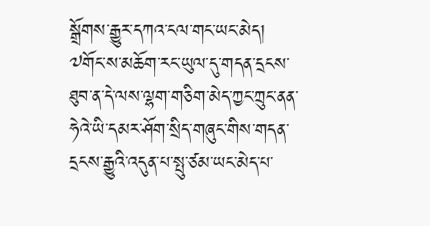སྒྲོགས་རྒྱུར་དཀའ་ངལ་གང་ཡང་མེད།
༧གོང་ས་མཆོག་རང་ཡུལ་དུ་གདན་དྲངས་ཐུབ་ན་དེ་ལས་ལྷག་གཅིག་མེད་ཀྱང་ཀྲུང་ནན་ཧེའེ་ཡི་དམར་ཤོག་སྲིད་གཞུང་གིས་གདན་དྲངས་རྒྱུའི་འདུན་པ་སྤུ་ཙམ་ཡང་མེད་པ་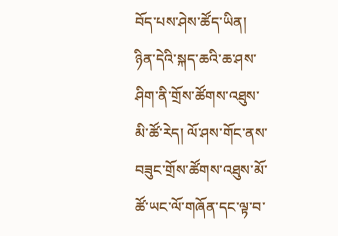བོད་པས་ཤེས་ཚོད་ཡིན།
ཉིན་དེའི་སྐད་ཆའི་ཆ་ཤས་ཤིག་ནི་གྲོས་ཚོགས་འཐུས་མི་ཚོ་རེད། ལོ་ཤས་གོང་ནས་བཟུང་གྲོས་ཚོགས་འཐུས་མོ་ཚོ་ཡང་ལོ་གཞོན་དང་ལྟ་བ་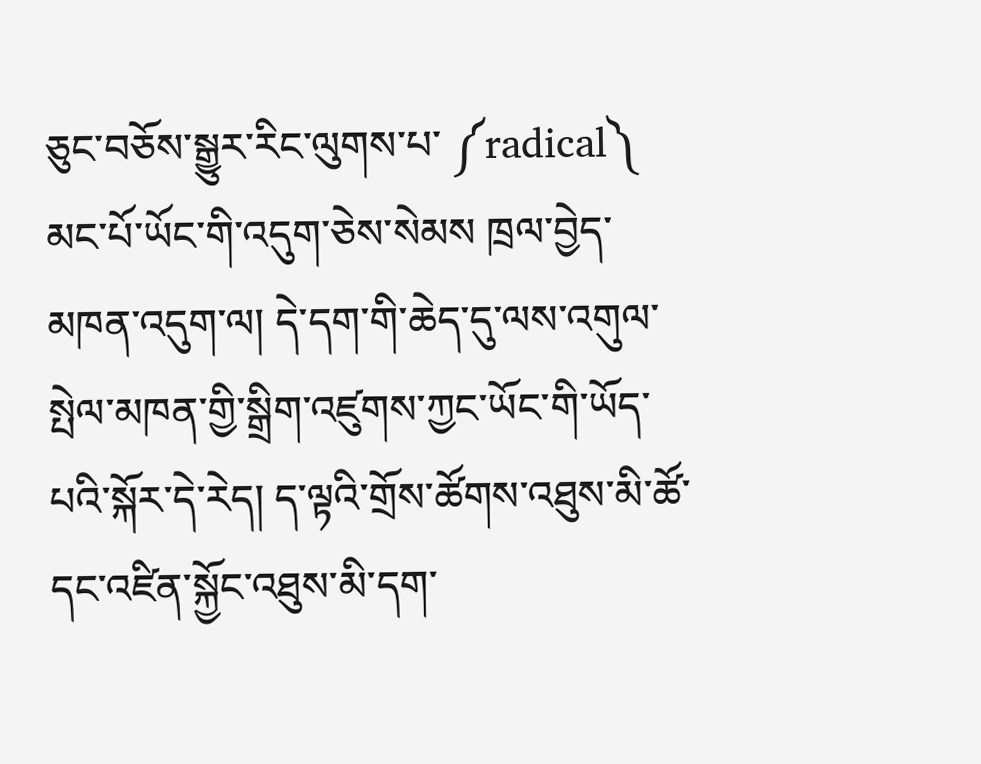ཅུང་བཅོས་སྒྱུར་རིང་ལུགས་པ་ ༼radical༽ མང་པོ་ཡོང་གི་འདུག་ཅེས་སེམས ཁྲལ་བྱེད་མཁན་འདུག་ལ། དེ་དག་གི་ཆེད་དུ་ལས་འགུལ་སྤེལ་མཁན་གྱི་སྒྲིག་འཛུགས་ཀྱང་ཡོང་གི་ཡོད་པའི་སྐོར་དེ་རེད། ད་ལྟའི་གྲོས་ཚོགས་འཐུས་མི་ཚོ་དང་འཛིན་སྐྱོང་འཐུས་མི་དག་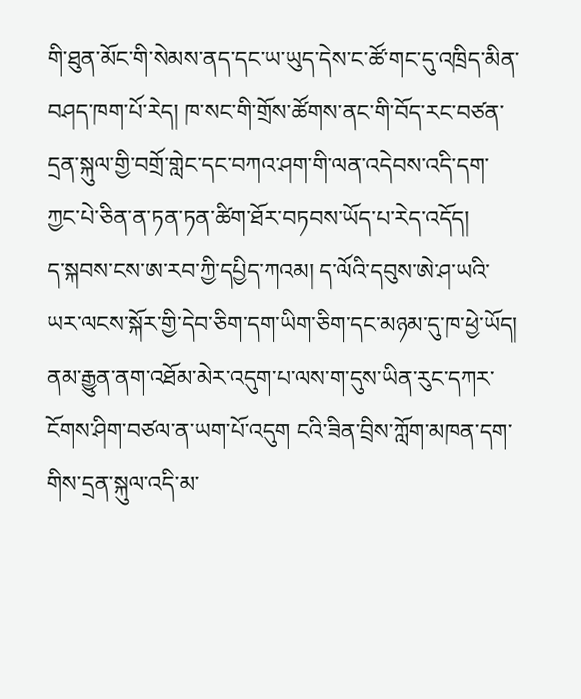གི་ཐུན་མོང་གི་སེམས་ནད་དང་ཡ་ཡུད་དེས་ང་ཚོ་གང་དུ་འཁྲིད་མིན་བཤད་ཁག་པོ་རེད། ཁ་སང་གི་གྲོས་ཚོགས་ནང་གི་བོད་རང་བཙན་དྲན་སྐུལ་གྱི་བགྲོ་གླེང་དང་བཀའ་ཤག་གི་ལན་འདེབས་འདི་དག་ཀྱང་པེ་ཅིན་ན་ཏན་ཏན་ཚིག་ཐོར་བཏབས་ཡོད་པ་རེད་འདོད།
ད་སྐབས་ངས་ཨ་རབ་ཀྱི་དཔྱིད་ཀའམ། ད་ལོའི་དབུས་ཨེ་ཤ་ཡའི་ཡར་ལངས་སྐོར་གྱི་དེབ་ཅིག་དག་ཡིག་ཅིག་དང་མཉམ་དུ་ཁ་ཕྱེ་ཡོད། ནམ་རྒྱུན་ནག་འཐོམ་མེར་འདུག་པ་ལས་ག་དུས་ཡིན་རུང་དཀར་ངོགས་ཤིག་བཙལ་ན་ཡག་པོ་འདུག ངའི་ཟིན་བྲིས་ཀློག་མཁན་དག་གིས་དྲན་སྐུལ་འདི་མ་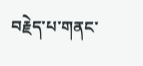བརྗེད་པ་གནང་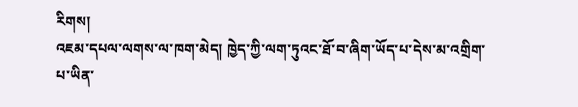རིགས།
འཇམ་དཔལ་ལགས་ལ་ཁག་མེད། ཁྱེད་ཀྱི་ལག་ཏུའང་ཐོ་བ་ཞིག་ཡོད་པ་དེས་མ་འགྲིག་པ་ཡིན་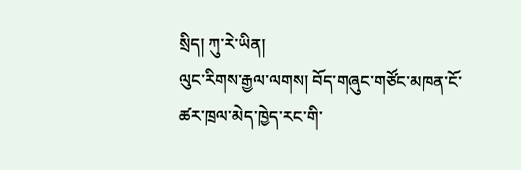སྲིད། ཀུ་རེ་ཡིན།
ལུང་རིགས་རྒྱལ་ལགས། བོད་གཞུང་གཙོང་མཁན་ངོ་ཚར་ཁྲལ་མེད་ཁྱེད་རང་གི་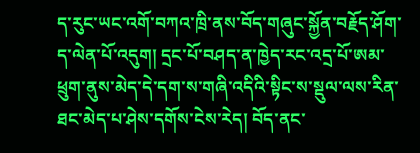ད་རུང་ཡང་འགོ་བཀའ་ཁྲི་ནས་བོད་གཞུང་སྐྱོན་བརྗོད་ཤོག་ད་ལེན་པོ་འདུག། དྲང་པོ་བཤད་ན་ཁྱེད་རང་འདྲ་པོ་ཨམ་ཕྲུག་ནུས་མེད་དེ་དག་ས་གཞི་འདིའི་སྟིང་ས་སྡུལ་ལས་རིན་ཐང་མེད་པ་ཤེས་དགོས་ངེས་རེད། བོད་ནང་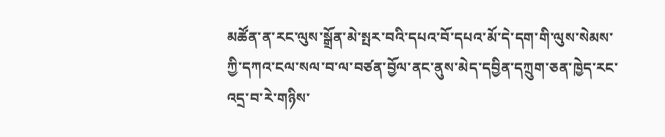མཚོན་ན་རང་ལུས་སྒྲོན་མེ་སྤར་བའི་དཔའ་བོ་དཔའ་མོ་དེ་དག་གི་ལུས་སེམས་ཀྱི་དཀའ་ངལ་སལ་བ་ལ་བཙན་བྱོལ་ནང་ནུས་མེད་དབྱིན་དཀྲུག་ཅན་ཁྱེད་རང་འདྲ་བ་རེ་གཉིས་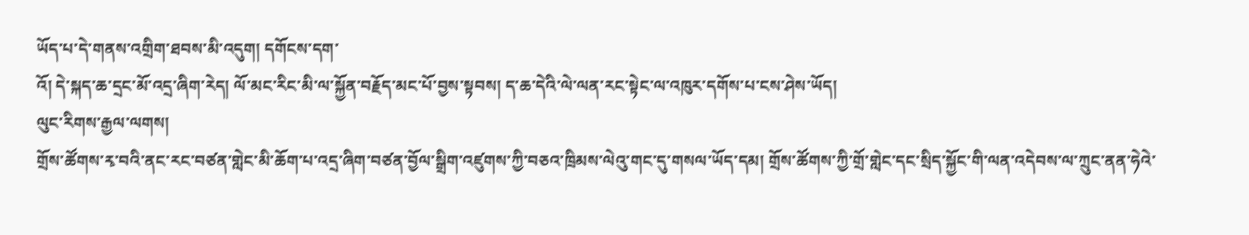ཡོད་པ་དེ་གནས་འགྲིག་ཐབས་མི་འདུག། དགོངས་དག་
འོ། དེ་སྐད་ཆ་དྲང་མོ་འདྲ་ཞིག་རེད། ལོ་མང་རིང་མི་ལ་སྐྱོན་བརྗོད་མང་པོ་བྱས་སྟབས། ད་ཆ་དེའི་ལེ་ལན་རང་སྟེང་ལ་འཁུར་དགོས་པ་ངས་ཤེས་ཡོད།
ལུང་རིགས་རྒྱལ་ལགས།
གྲོས་ཚོགས་རྭ་བའི་ནང་རང་བཙན་གླེང་མི་ཆོག་པ་འདྲ་ཞིག་བཙན་བྱོལ་སྒྲིག་འཛུགས་ཀྱི་བཅའ་ཁྲིམས་ལེའུ་གང་དུ་གསལ་ཡོད་དམ། གྲོས་ཚོགས་ཀྱི་གྲོ་གླེང་དང་སྲིད་སྐྱོང་གི་ལན་འདེབས་ལ་ཀྲུང་ནན་ཧེའེ་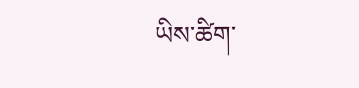ཡིས་ཚིག་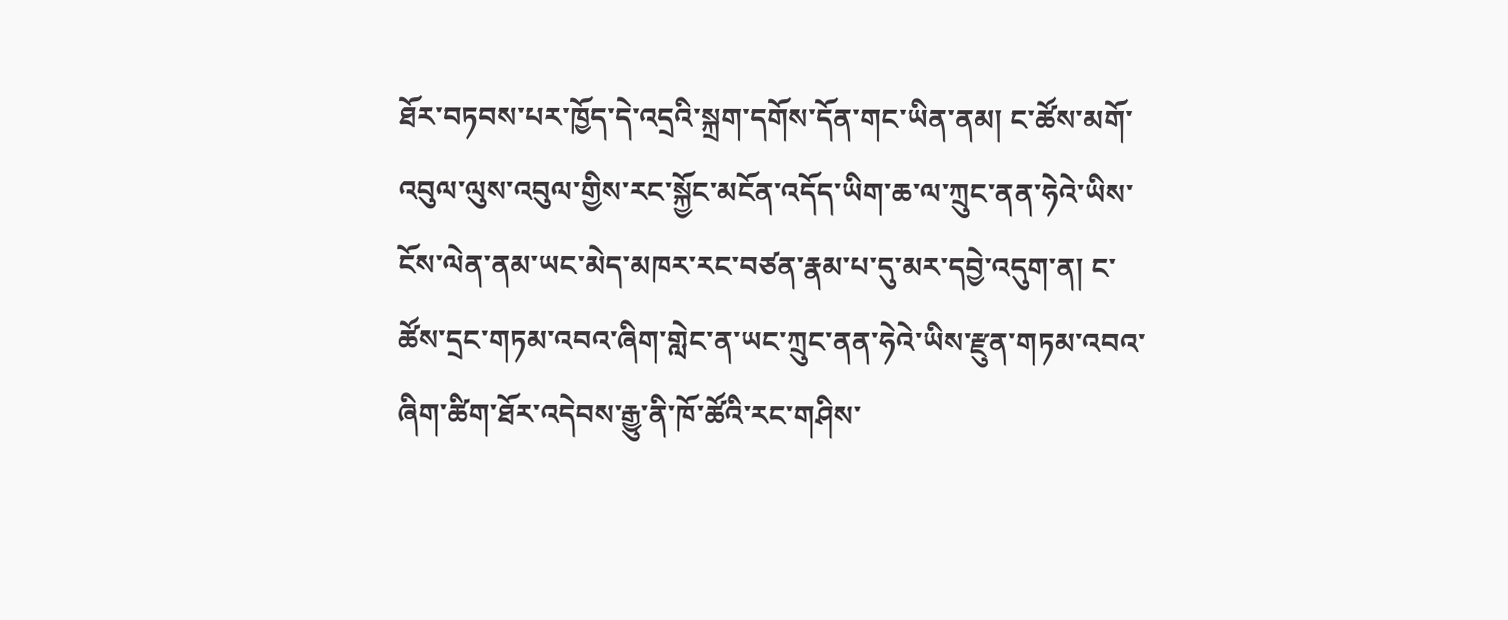ཐོར་བཏབས་པར་ཁྱོད་དེ་འདྲའི་སྐྲག་དགོས་དོན་གང་ཡིན་ནམ། ང་ཚོས་མགོ་འབུལ་ལུས་འབུལ་གྱིས་རང་སྐྱོང་མངོན་འདོད་ཡིག་ཆ་ལ་ཀྲུང་ནན་ཧེའེ་ཡིས་ངོས་ལེན་ནམ་ཡང་མེད་མཁར་རང་བཙན་རྣམ་པ་དུ་མར་དབྱེ་འདུག་ན། ང་ཚོས་དྲང་གཏམ་འབའ་ཞིག་གླེང་ན་ཡང་ཀྲུང་ནན་ཧེའེ་ཡིས་རྫུན་གཏམ་འབའ་ཞིག་ཚིག་ཐོར་འདེབས་རྒྱུ་ནི་ཁོ་ཚོའི་རང་གཤིས་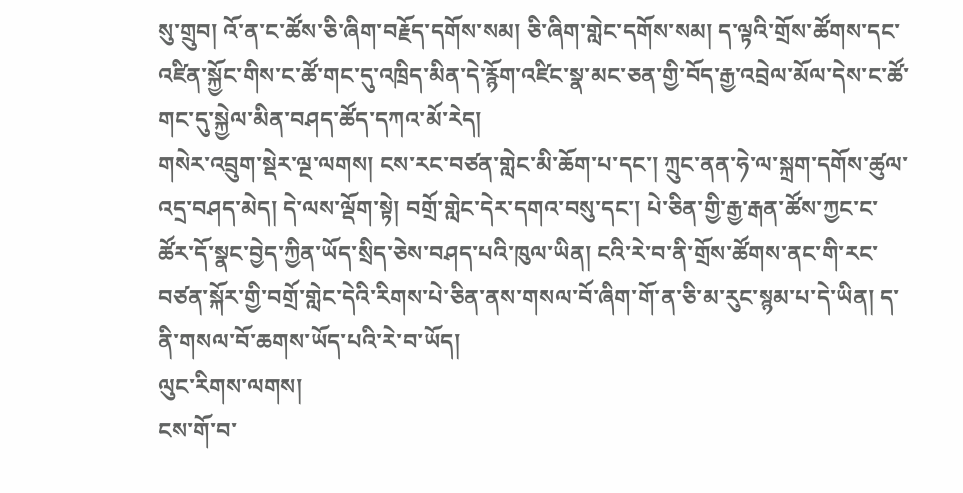སུ་གྲུབ། འོ་ན་ང་ཚོས་ཅི་ཞིག་བརྗོད་དགོས་སམ། ཅི་ཞིག་གླེང་དགོས་སམ། ད་ལྟའི་གྲོས་ཚོགས་དང་འཛིན་སྐྱོང་གིས་ང་ཚོ་གང་དུ་འཁྲིད་མིན་དེ་རྙོག་འཛིང་སྣ་མང་ཅན་གྱི་བོད་རྒྱ་འབྲེལ་མོལ་དེས་ང་ཚོ་གང་དུ་སྐྱེལ་མིན་བཤད་ཚོད་དཀའ་མོ་རེད།
གསེར་འབྲུག་སྡེར་ལྔ་ལགས། ངས་རང་བཙན་གླེང་མི་ཆོག་པ་དང་། ཀྲུང་ནན་ཧེ་ལ་སྐྲག་དགོས་ཚུལ་འདྲ་བཤད་མེད། དེ་ལས་ལྡོག་སྟེ། བགྲོ་གླེང་དེར་དགའ་བསུ་དང་། པེ་ཅིན་གྱི་རྒྱ་རྒན་ཚོས་ཀྱང་ང་ཚོར་དོ་སྣང་བྱེད་ཀྱིན་ཡོད་སྲིད་ཅེས་བཤད་པའི་ཁུལ་ཡིན། ངའི་རེ་བ་ནི་གྲོས་ཚོགས་ནང་གི་རང་བཙན་སྐོར་གྱི་བགྲོ་གླེང་དེའི་རིགས་པེ་ཅིན་ནས་གསལ་བོ་ཞིག་གོ་ན་ཅི་མ་རུང་སྙམ་པ་དེ་ཡིན། ད་ནི་གསལ་བོ་ཆགས་ཡོད་པའི་རེ་བ་ཡོད།
ལུང་རིགས་ལགས།
ངས་གོ་བ་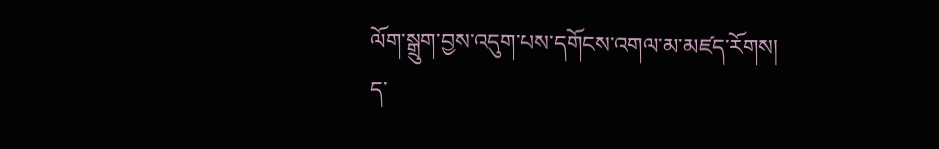ལོག་སྒྲུག་བྱས་འདུག་པས་དགོངས་འགལ་མ་མཛད་རོགས།
ད་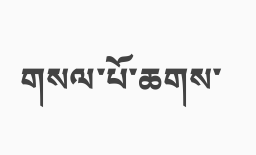གསལ་པོ་ཆགས་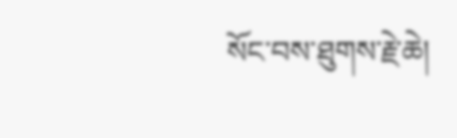སོང་བས་ཐུགས་རྗེ་ཆེ།